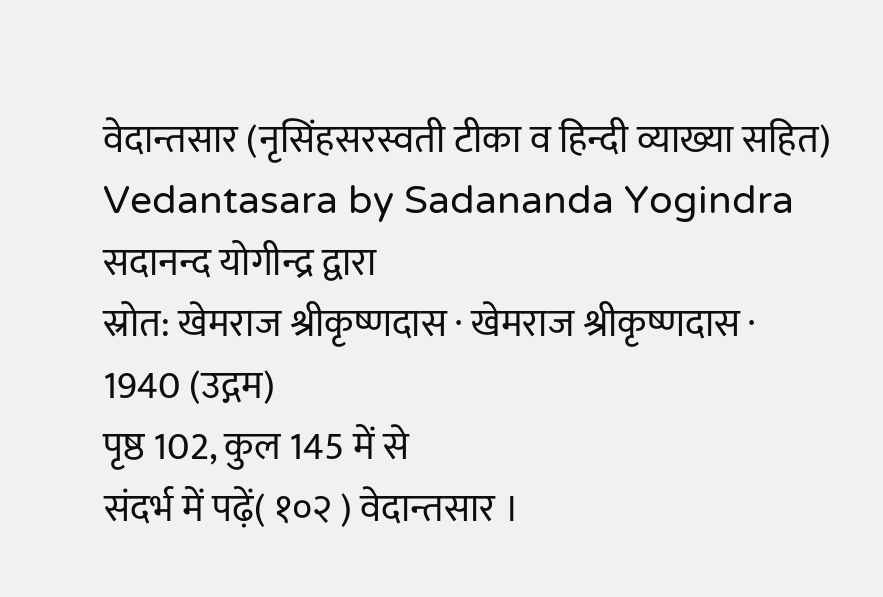वेदान्तसार (नृसिंहसरस्वती टीका व हिन्दी व्याख्या सहित)
Vedantasara by Sadananda Yogindra
सदानन्द योगीन्द्र द्वारा
स्रोत: खेमराज श्रीकृष्णदास · खेमराज श्रीकृष्णदास · 1940 (उद्गम)
पृष्ठ 102, कुल 145 में से
संदर्भ में पढ़ें( १०२ ) वेदान्तसार ।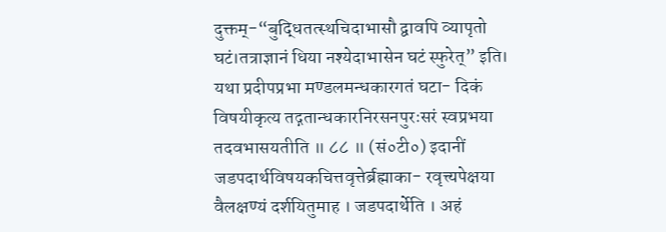दुक्तम्-“बुद्धितत्स्थचिदाभासौ द्वावपि व्यापृतो घटं।तत्राज्ञानं धिया नश्येदाभासेन घटं स्फुरेत्” इति। यथा प्रदीपप्रभा मण्डलमन्धकारगतं घटा- दिकं विषयीकृत्य तद्गतान्धकारनिरसनपुरःसरं स्वप्रभया तदवभासयतीति ॥ ८८ ॥ (सं०टी०) इदानीं जडपदार्थविषयकचित्तवृत्तेर्ब्रह्माका- रवृत्त्यपेक्षया वैलक्षण्यं दर्शयितुमाह । जडपदार्थेति । अहं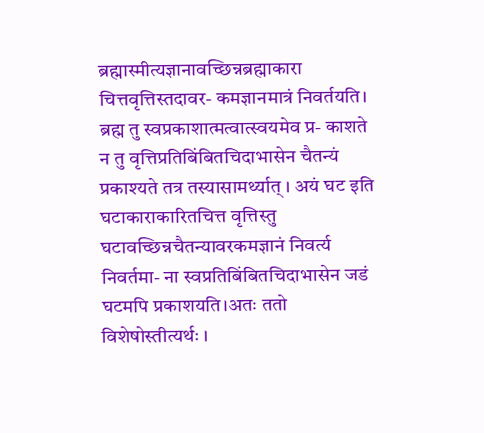ब्रह्मास्मीत्यज्ञानावच्छिन्नब्रह्माकारा चित्तवृत्तिस्तदावर- कमज्ञानमात्रं निवर्तयति। ब्रह्म तु स्वप्रकाशात्मत्वात्स्वयमेव प्र- काशते न तु वृत्तिप्रतिबिंबितचिदाभासेन चैतन्यं प्रकाश्यते तत्र तस्यासामर्थ्यात् । अयं घट इति घटाकाराकारितचित्त वृत्तिस्तु घटावच्छिन्नचैतन्यावरकमज्ञानं निवर्त्य निवर्तमा- ना स्वप्रतिबिंबितचिदाभासेन जडं घटमपि प्रकाशयति।अतः ततो विशेषोस्तीत्यर्थः ।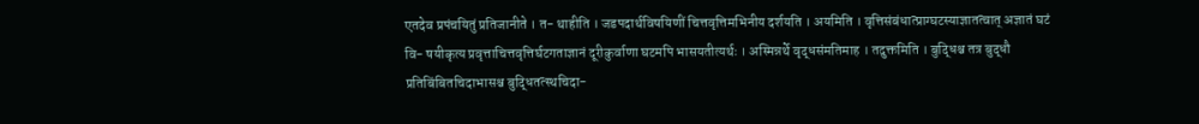एतदेव प्रपंचयितुं प्रतिजानीते । त- थाहीति । जडपदार्थविषयिणीं चित्तवृत्तिमभिनीय दर्शयति । अयमिति । वृत्तिसंबंधात्प्राग्घटस्याज्ञातत्वात् अज्ञातं घटं वि- षयीकृत्य प्रवृत्ताचित्तवृत्तिर्घटगताज्ञानं दूरीकुर्वाणा घटमपि भासयतीत्यर्थः । अस्मिन्नर्थे वृद्धसंमतिमाह । तदुक्तमिति । बुद्धिश्च तत्र बुद्धौ प्रतिबिंबितचिदाभासश्च बुद्धितत्स्थचिदा-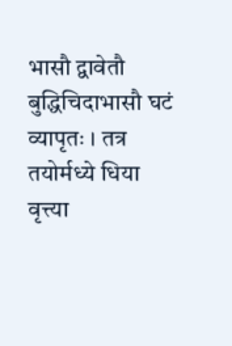भासौ द्वावेतौ बुद्धिचिदाभासौ घटं व्यापृतः । तत्र तयोर्मध्ये धिया वृत्त्या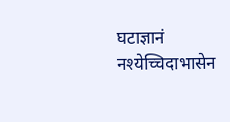घटाज्ञानं नश्येच्चिदाभासेन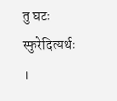तु घटः स्फुरेदित्यर्थः ।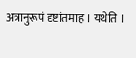अत्रानुरूपं दृष्टांतमाह । यथेति ।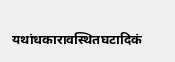यथांधकारावस्थितघटादिकं